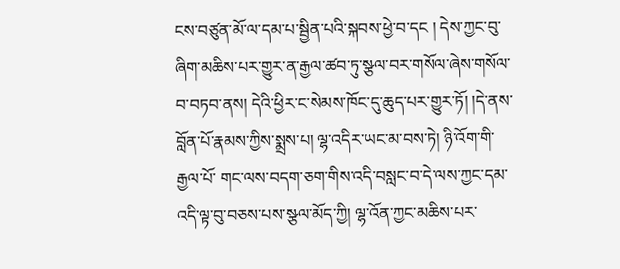ངས་བཙུན་མོ་ལ་དམ་པ་སྦྱིན་པའི་སྐབས་ཕྱེ་བ་དང ། དེས་ཀྱང་བུ་ཞིག་མཆིས་པར་གྱུར་ན་རྒྱལ་ཚབ་ཏུ་སྩལ་བར་གསོལ་ཞེས་གསོལ་བ་བཏབ་ནས། དེའི་ཕྱིར་ང་སེམས་ཁོང་དུ་ཆུད་པར་གྱུར་ཏོ། །དེ་ནས་བློན་པོ་རྣམས་ཀྱིས་སྨྲས་པ། ལྷ་འདིར་ཡང་མ་བས་ཏེ། ཉི་འོག་གི་རྒྱལ་པོ་ གང་ལས་བདག་ཅག་གིས་འདི་བསླང་བ་དེ་ལས་ཀྱང་དམ་འདི་ལྟ་བུ་བཅས་པས་སྩལ་མོད་ཀྱི། ལྷ་འོན་ཀྱང་མཆིས་པར་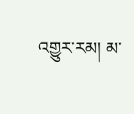འགྱུར་རམ། མ་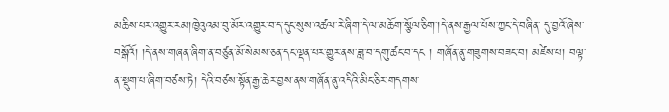མཆིས་པར་འགྱུར་རམ།ཁྱེའུའམ་བུ་མོར་འགྱུར་བ་ད་དུང་སུས་འཚལ་རེ་ཞིག་དེ་ལ་མཆོག་སྩོལ་ཅིག་།དེ་ནས་རྒྱལ་པོས་ཀྱང་དེ་བཞིན་ དུ་བྱའོ་ཞེས་བསྒོའོ། །དེ་ནས་གཞན་ཞིག་ན་བཙུན་མོ་སེམས་ཅན་དང་ལྡན་པར་གྱུར་ནས་ཟླ་བ་དགུ་ཚང་བ་དང ། གཞོན་ནུ་གཟུགས་བཟང་བ། མཛེས་པ། བལྟ་ན་སྡུག་པ་ཞིག་བཙས་ཏེ། དེའི་བཙས་སྟོན་རྒྱ་ཆེར་བྱས་ནས་གཞོན་ནུ་འདིའི་མིང་ཅིར་གདགས་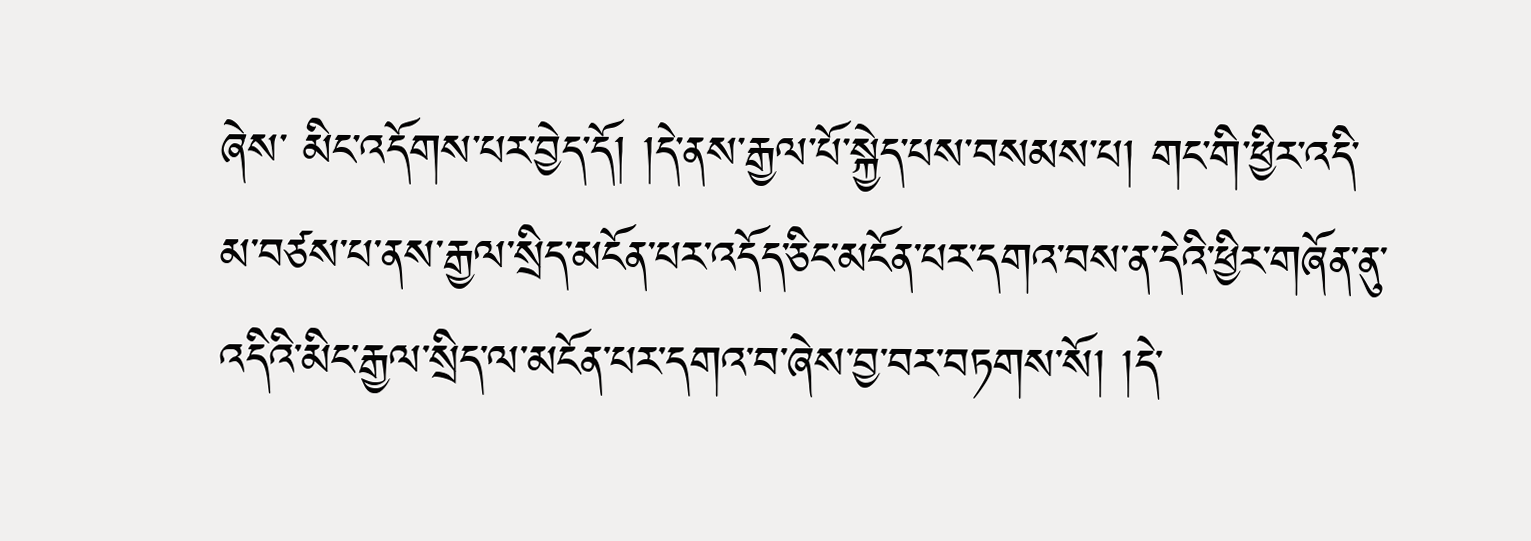ཞེས་ མིང་འདོགས་པར་བྱེད་དོ། །དེ་ནས་རྒྱལ་པོ་སྐྱེད་པས་བསམས་པ། གང་གི་ཕྱིར་འདི་མ་བཙས་པ་ནས་རྒྱལ་སྲིད་མངོན་པར་འདོད་ཅིང་མངོན་པར་དགའ་བས་ན་དེའི་ཕྱིར་གཞོན་ནུ་འདིའི་མིང་རྒྱལ་སྲིད་ལ་མངོན་པར་དགའ་བ་ཞེས་བྱ་བར་བཏགས་སོ། །དེ་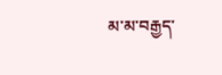མ་མ་བརྒྱད་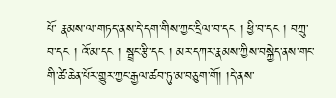པོ་ རྣམས་ལ་གཏད་ནས་དེ་དག་གིས་ཀྱང་དྲིལ་བ་དང ། ཕྱི་བ་དང ། བཀྲུ་བ་དང ། འོ་མ་དང ། སྦྲང་རྩི་དང ། མར་དཀར་རྣམས་ཀྱིས་བསྐྱེད་ནས་གང་གི་ཚེ་ཆེན་པོར་གྱུར་ཀྱང་རྒྱལ་ཚབ་ཏུ་མ་བཅུག་གོ། །དེ་ནས་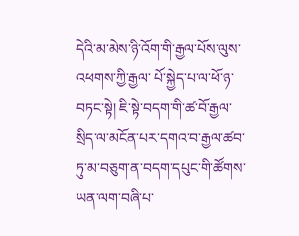དེའི་མ་མེས་ཉི་འོག་གི་རྒྱལ་པོས་ལུས་འཕགས་ཀྱི་རྒྱལ་ པོ་སྐྱེད་པ་ལ་ཕོ་ཉ་བཏང་སྟེ། ཇི་སྟེ་བདག་གི་ཚ་བོ་རྒྱལ་སྲིད་ལ་མངོན་པར་དགའ་བ་རྒྱལ་ཚབ་ཏུ་མ་བཅུག་ན་བདག་དཔུང་གི་ཚོགས་ཡན་ལག་བཞི་པ་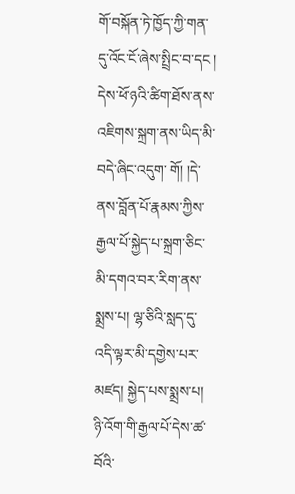གོ་བསྐོན་ཏེ་ཁྱོད་ཀྱི་གན་དུ་འོང་ངོ་ཞེས་སྤྲིང་བ་དང ། དེས་ཕོ་ཉའི་ཚིག་ཐོས་ནས་འཇིགས་སྐྲག་ནས་ཡིད་མི་བདེ་ཞིང་འདུག་ གོ། །དེ་ནས་བློན་པོ་རྣམས་ཀྱིས་རྒྱལ་པོ་སྐྱེད་པ་སྐྲག་ཅིང་མི་དགའ་བར་རིག་ནས་སྨྲས་པ། ལྷ་ཅིའི་སླད་དུ་འདི་ལྟར་མི་དགྱེས་པར་མཛད། སྐྱེད་པས་སྨྲས་པ། ཉི་འོག་གི་རྒྱལ་པོ་དེས་ཚ་བོའི་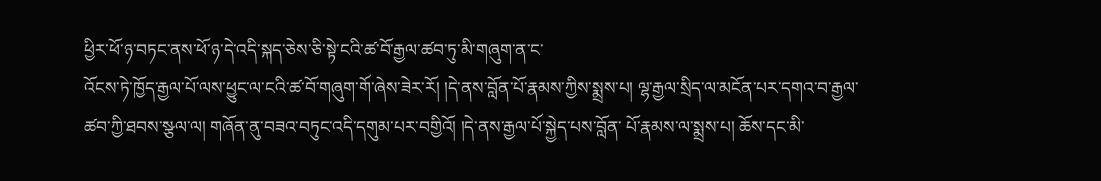ཕྱིར་ཕོ་ཉ་བཏང་ནས་ཕོ་ཉ་དེ་འདི་སྐད་ཅེས་ཅི་སྟེ་ངའི་ཚ་བོ་རྒྱལ་ཚབ་ཏུ་མི་གཞུག་ན་ང་
འོངས་ཏེ་ཁྱོད་རྒྱལ་པོ་ལས་ཕྱུང་ལ་ངའི་ཚ་བོ་གཞུག་གོ་ཞེས་ཟེར་རོ། །དེ་ནས་བློན་པོ་རྣམས་ཀྱིས་སྨྲས་པ། ལྷ་རྒྱལ་སྲིད་ལ་མངོན་པར་དགའ་བ་རྒྱལ་ཚབ་ཀྱི་ཐབས་སྩལ་ལ། གཞོན་ནུ་བཟའ་བཏུང་འདི་དགུམ་པར་བགྱིའོ། །དེ་ནས་རྒྱལ་པོ་སྐྱེད་པས་བློན་ པོ་རྣམས་ལ་སྨྲས་པ། ཆོས་དང་མི་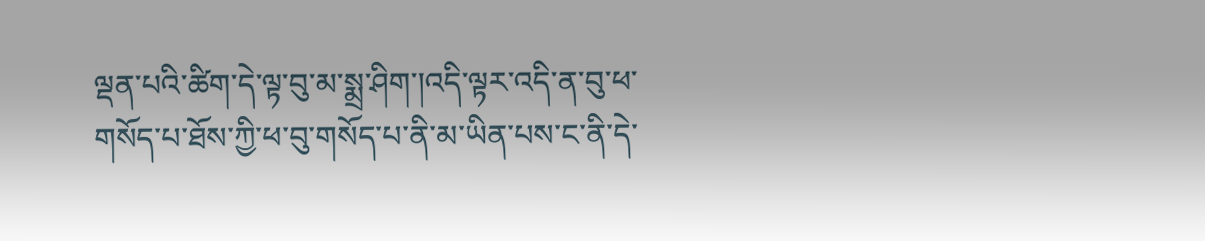ལྡན་པའི་ཚིག་དེ་ལྟ་བུ་མ་སྨྲ་ཤིག་།འདི་ལྟར་འདི་ན་བུ་ཕ་གསོད་པ་ཐོས་ཀྱི་ཕ་བུ་གསོད་པ་ནི་མ་ཡིན་པས་ང་ནི་དེ་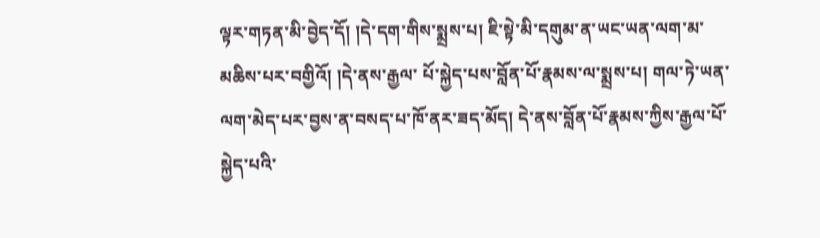ལྟར་གཏན་མི་བྱེད་དོ། །དེ་དག་གིས་སྨྲས་པ། ཇི་སྟེ་མི་དགུམ་ན་ཡང་ཡན་ལག་མ་མཆིས་པར་བགྱིའོ། །དེ་ནས་རྒྱལ་ པོ་སྐྱེད་པས་བློན་པོ་རྣམས་ལ་སྨྲས་པ། གལ་ཏེ་ཡན་ལག་མེད་པར་བྱས་ན་བསད་པ་ཁོ་ནར་ཟད་མོད། དེ་ནས་བློན་པོ་རྣམས་ཀྱིས་རྒྱལ་པོ་སྐྱེད་པའི་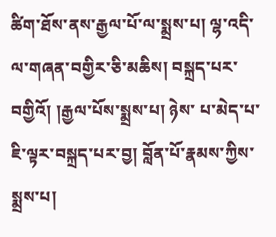ཚིག་ཐོས་ནས་རྒྱལ་པོ་ལ་སྨྲས་པ། ལྷ་འདི་ལ་གཞན་བགྱིར་ཅི་མཆིས། བསྐྲད་པར་བགྱིའོ། །རྒྱལ་པོས་སྨྲས་པ། ཉེས་ པ་མེད་པ་ཇི་ལྟར་བསྐྲད་པར་བྱ། བློན་པོ་རྣམས་ཀྱིས་སྨྲས་པ།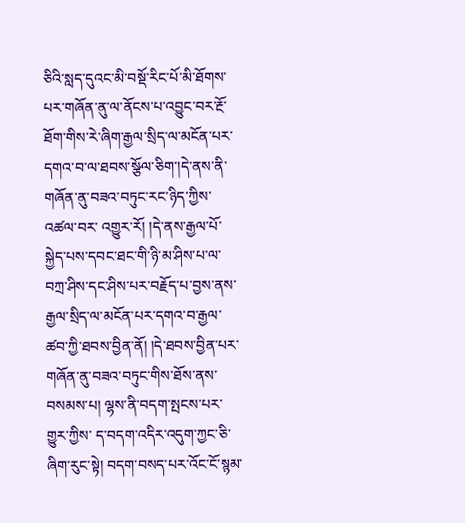ཅིའི་སླད་དུའང་མི་བསྡོ་རིང་པོ་མི་ཐོགས་པར་གཞོན་ནུ་ལ་ནོངས་པ་འབྱུང་བར་རྔོ་ཐོག་གིས་རེ་ཞིག་རྒྱལ་སྲིད་ལ་མངོན་པར་དགའ་བ་ལ་ཐབས་སྩོལ་ཅིག་།དེ་ནས་ནི་གཞོན་ནུ་བཟའ་བཏུང་རང་ཉིད་ཀྱིས་འཚལ་བར་ འགྱུར་རོ། །དེ་ནས་རྒྱལ་པོ་སྐྱེད་པས་དབང་ཐང་གི་ཉི་མ་ཤིས་པ་ལ་བཀྲ་ཤིས་དང་ཤིས་པར་བརྗོད་པ་བྱས་ནས་རྒྱལ་སྲིད་ལ་མངོན་པར་དགའ་བ་རྒྱལ་ཚབ་ཀྱི་ཐབས་བྱིན་ནོ། །དེ་ཐབས་བྱིན་པར་གཞོན་ནུ་བཟའ་བཏུང་གིས་ཐོས་ནས་བསམས་པ། ལྷས་ནི་བདག་སྤངས་པར་གྱུར་ཀྱིས་ ད་བདག་འདིར་འདུག་ཀྱང་ཅི་ཞིག་རུང་སྟེ། བདག་བསད་པར་འོང་ངོ་སྙམ་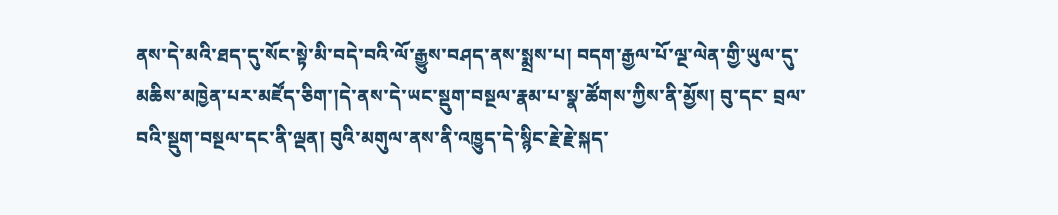ནས་དེ་མའི་ཐད་དུ་སོང་སྟེ་མི་བདེ་བའི་ལོ་རྒྱུས་བཤད་ནས་སྨྲས་པ། བདག་རྒྱལ་པོ་ལྔ་ལེན་གྱི་ཡུལ་དུ་མཆིས་མཁྱེན་པར་མཛོད་ཅིག་།དེ་ནས་དེ་ཡང་སྡུག་བསྔལ་རྣམ་པ་སྣ་ཚོགས་ཀྱིས་ནི་མྱོས། བུ་དང་ བྲལ་བའི་སྡུག་བསྔལ་དང་ནི་ལྡན། བུའི་མགུལ་ནས་ནི་འཁྱུད་དེ་སྙིང་རྗེ་རྗེ་སྐད་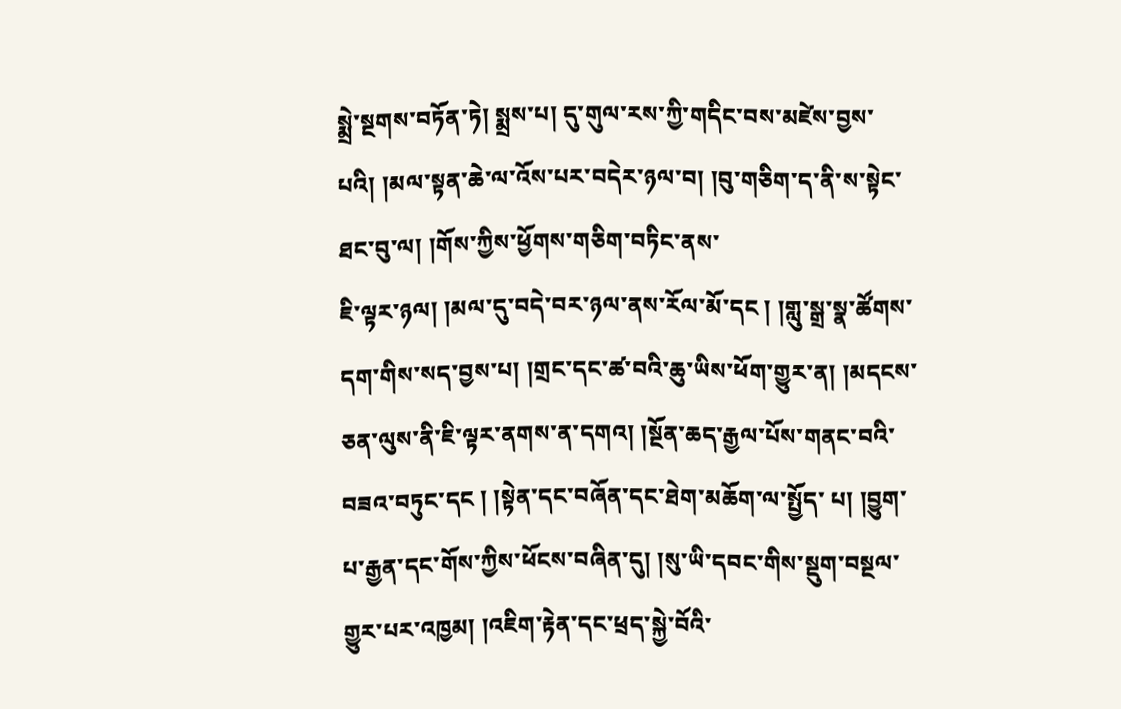སྨྲེ་སྔགས་བཏོན་ཏེ། སྨྲས་པ། དུ་གུལ་རས་ཀྱི་གདིང་བས་མཛེས་བྱས་པའི། །མལ་སྟན་ཆེ་ལ་འོས་པར་བདེར་ཉལ་བ། །བུ་གཅིག་ད་ནི་ས་སྟེང་ཐང་བུ་ལ། །གོས་ཀྱིས་ཕྱོགས་གཅིག་བཏིང་ནས་
ཇི་ལྟར་ཉལ། །མལ་དུ་བདེ་བར་ཉལ་ནས་རོལ་མོ་དང ། །གླུ་སྒྲ་སྣ་ཚོགས་དག་གིས་སད་བྱས་པ། །གྲང་དང་ཚ་བའི་ཆུ་ཡིས་ཕོག་གྱུར་ན། །མདངས་ཅན་ལུས་ནི་ཇི་ལྟར་ནགས་ན་དགའ། །སྔོན་ཆད་རྒྱལ་པོས་གནང་བའི་བཟའ་བཏུང་དང ། །སྟེན་དང་བཞོན་དང་ཐེག་མཆོག་ལ་སྤྱོད་ པ། །བྱུག་པ་རྒྱན་དང་གོས་ཀྱིས་ཕོངས་བཞིན་དུ། །སུ་ཡི་དབང་གིས་སྡུག་བསྔལ་གྱུར་པར་འཁྱམ། །འཇིག་རྟེན་དང་ཕྲད་སྐྱེ་བོའི་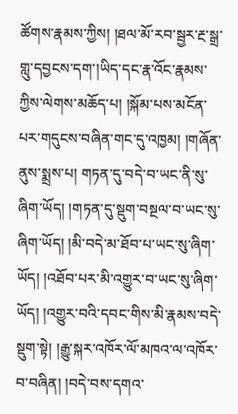ཚོགས་རྣམས་ཀྱིས། །ཐལ་མོ་རབ་སྦྱར་རྔ་སྒྲ་གླུ་དབྱངས་དག་།ཡིད་དང་རྣ་འོང་རྣམས་ཀྱིས་ལེགས་མཆོད་པ། །སྐོམ་པས་མངོན་ པར་གདུངས་བཞིན་གང་དུ་འཁྱམ། །གཞོན་ནུས་སྨྲས་པ། གཏན་དུ་བདེ་བ་ཡང་ནི་སུ་ཞིག་ཡོད། །གཏན་དུ་སྡུག་བསྔལ་བ་ཡང་སུ་ཞིག་ཡོད། །མི་བདེ་མ་ཐོབ་པ་ཡང་སུ་ཞིག་ཡོད། །འཐོབ་པར་མི་འགྱུར་བ་ཡང་སུ་ཞིག་ཡོད། །འགྱུར་བའི་དབང་གིས་མི་རྣམས་བདེ་ སྡུག་སྟེ། །རྒྱུ་སྐར་འཁོར་ལོ་མཁའ་ལ་འཁོར་བ་བཞིན། །བདེ་བས་དགའ་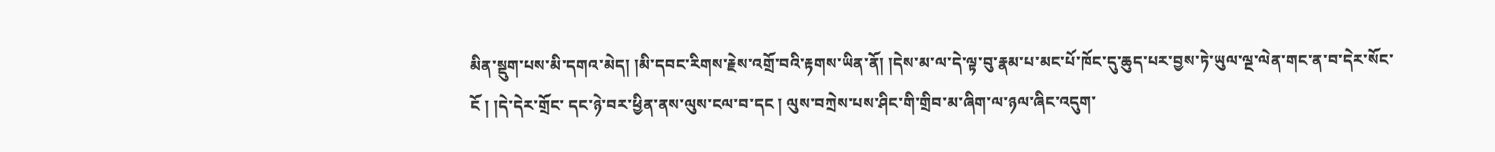མིན་སྡུག་པས་མི་དགའ་མེད། །མི་དབང་རིགས་རྗེས་འགྲོ་བའི་རྟགས་ཡིན་ནོ། །དེས་མ་ལ་དེ་ལྟ་བུ་རྣམ་པ་མང་པོ་ཁོང་དུ་ཆུད་པར་བྱས་ཏེ་ཡུལ་ལྔ་ལེན་གང་ན་བ་དེར་སོང་ངོ ། །དེ་དེར་གྲོང་ དང་ཉེ་བར་ཕྱིན་ནས་ལུས་ངལ་བ་དང ། ལུས་བཀྲེས་པས་ཤིང་གི་གྲིབ་མ་ཞིག་ལ་ཉལ་ཞིང་འདུག་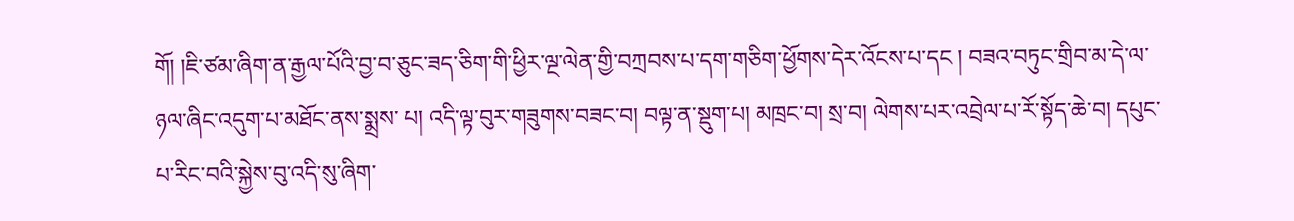གོ། །ཇི་ཙམ་ཞིག་ན་རྒྱལ་པོའི་བྱ་བ་ཅུང་ཟད་ཅིག་གི་ཕྱིར་ལྔ་ལེན་གྱི་བཀྲབས་པ་དག་གཅིག་ཕྱོགས་དེར་འོངས་པ་དང ། བཟའ་བཏུང་གྲིབ་མ་དེ་ལ་ཉལ་ཞིང་འདུག་པ་མཐོང་ནས་སྨྲས་ པ། འདི་ལྟ་བུར་གཟུགས་བཟང་བ། བལྟ་ན་སྡུག་པ། མཁྲང་བ། སྲ་བ། ལེགས་པར་འབྲེལ་པ་རོ་སྟོད་ཆེ་བ། དཔུང་པ་རིང་བའི་སྐྱེས་བུ་འདི་སུ་ཞིག་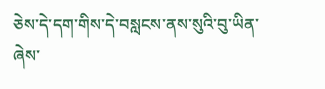ཅེས་དེ་དག་གིས་དེ་བསླངས་ནས་སུའི་བུ་ཡིན་ཞེས་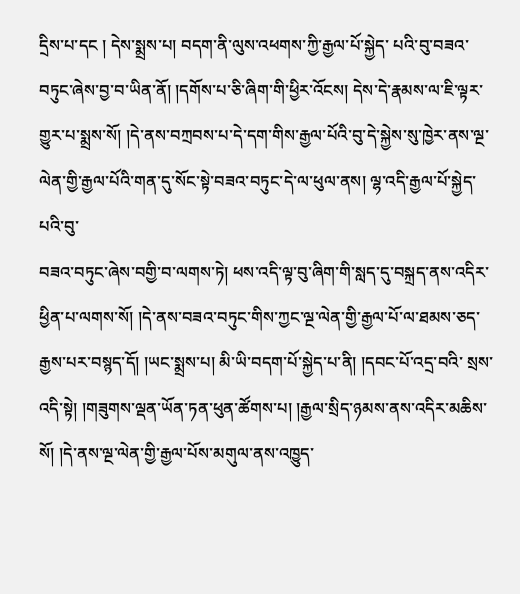དྲིས་པ་དང ། དེས་སྨྲས་པ། བདག་ནི་ལུས་འཕགས་ཀྱི་རྒྱལ་པོ་སྐྱེད་ པའི་བུ་བཟའ་བཏུང་ཞེས་བྱ་བ་ཡིན་ནོ། །དགོས་པ་ཅི་ཞིག་གི་ཕྱིར་འོངས། དེས་དེ་རྣམས་ལ་ཇི་ལྟར་གྱུར་པ་སྨྲས་སོ། །དེ་ནས་བཀྲབས་པ་དེ་དག་གིས་རྒྱལ་པོའི་བུ་དེ་སྐྱེས་སུ་ཁྱེར་ནས་ལྔ་ལེན་གྱི་རྒྱལ་པོའི་གན་དུ་སོང་སྟེ་བཟའ་བཏུང་དེ་ལ་ཕུལ་ནས། ལྷ་འདི་རྒྱལ་པོ་སྐྱེད་པའི་བུ་
བཟའ་བཏུང་ཞེས་བགྱི་བ་ལགས་ཏེ། ཕས་འདི་ལྟ་བུ་ཞིག་གི་སླད་དུ་བསྐྲད་ནས་འདིར་ཕྱིན་པ་ལགས་སོ། །དེ་ནས་བཟའ་བཏུང་གིས་ཀྱང་ལྔ་ལེན་གྱི་རྒྱལ་པོ་ལ་ཐམས་ཅད་རྒྱས་པར་བསྙད་དོ། །ཡང་སྨྲས་པ། མི་ཡི་བདག་པོ་སྐྱེད་པ་ནི། །དབང་པོ་འདྲ་བའི་ སྲས་འདི་སྟེ། །གཟུགས་ལྡན་ཡོན་ཏན་ཕུན་ཚོགས་པ། །རྒྱལ་སྲིད་ཉམས་ནས་འདིར་མཆིས་སོ། །དེ་ནས་ལྔ་ལེན་གྱི་རྒྱལ་པོས་མགུལ་ནས་འཁྱུད་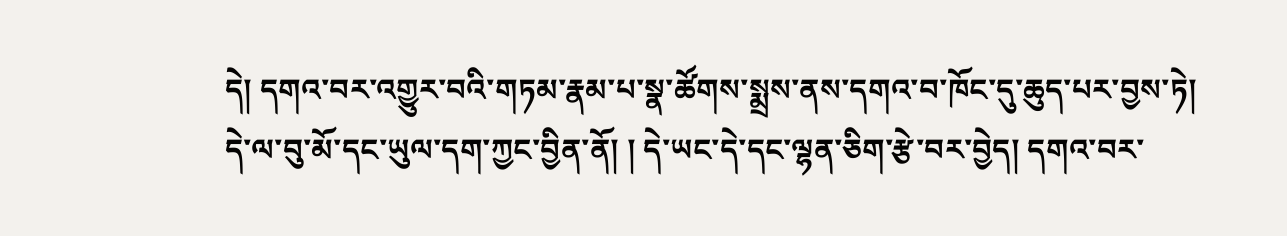དེ། དགའ་བར་འགྱུར་བའི་གཏམ་རྣམ་པ་སྣ་ཚོགས་སྨྲས་ནས་དགའ་བ་ཁོང་དུ་ཆུད་པར་བྱས་ཏེ། དེ་ལ་བུ་མོ་དང་ཡུལ་དག་ཀྱང་བྱིན་ནོ། ། དེ་ཡང་དེ་དང་ལྷན་ཅིག་རྩེ་བར་བྱེད། དགའ་བར་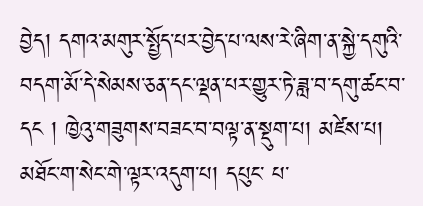བྱེད། དགའ་མགུར་སྤྱོད་པར་བྱེད་པ་ལས་རེ་ཞིག་ན་སྐྱེ་དགུའི་བདག་མོ་དེ་སེམས་ཅན་དང་ལྡན་པར་གྱུར་ཏེ་ཟླ་བ་དགུ་ཚང་བ་དང ། ཁྱེའུ་གཟུགས་བཟང་བ་བལྟ་ན་སྡུག་པ། མཛེས་པ། མཐོང་ག་སེང་གེ་ལྟར་འདུག་པ། དཔུང་ པ་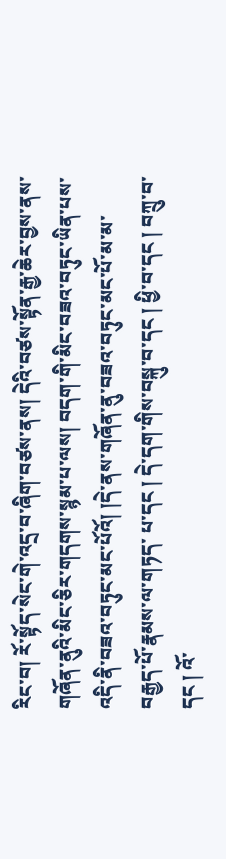རིང་བ། རོ་སྟོད་སེང་གེ་འདྲ་བ་ཞིག་བཙས་ནས། དེའི་བཙས་སྟོན་རྒྱ་ཆེར་བྱས་ནས་གཞོན་ནུའི་མིང་ཅིར་གདགས་སྙམ་པ་ལས། བདག་གི་མིང་བཟའ་བཏུང་ཡིན་པས་འདི་ནི་བཟའ་བཏུང་མང་པོའོ། །དེ་ནས་གཞོན་ནུ་བཟའ་བཏུང་མང་པོ་མ་མ་བརྒྱད་པོ་རྣམས་ལ་གཏད་ པ་དང ། དེ་དག་གིས་བསྐུ་བ་དང ། ཕྱི་བ་དང ། བཀྲུ་བ་དང ། འོ་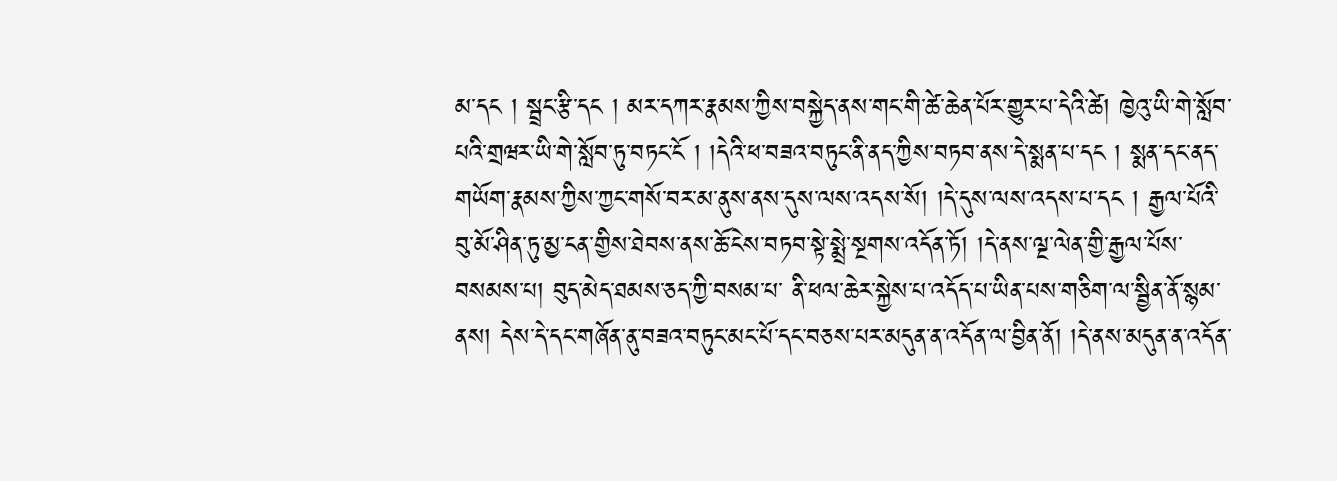མ་དང ། སྦྲང་རྩི་དང ། མར་དཀར་རྣམས་ཀྱིས་བསྐྱེད་ནས་གང་གི་ཚེ་ཆེན་པོར་གྱུར་པ་དེའི་ཚེ། ཁྱེའུ་ཡི་གེ་སློབ་པའི་གྲཝར་ཡི་གེ་སློབ་ཏུ་བཏང་ངོ ། །དེའི་ཕ་བཟའ་བཏུང་ནི་ནད་ཀྱིས་བཏབ་ནས་དེ་སྨན་པ་དང ། སྨན་དང་ནད་གཡོག་རྣམས་ཀྱིས་ཀྱང་གསོ་བར་མ་ནུས་ནས་དུས་ལས་འདས་སོ། །དེ་དུས་ལས་འདས་པ་དང ། རྒྱལ་པོའི་བུ་མོ་ཤིན་ཏུ་མྱ་ངན་གྱིས་ཐེབས་ནས་ཆོ་ངེས་བཏབ་སྟེ་སྨྲེ་སྔགས་འདོན་ཏོ། །དེ་ནས་ལྔ་ལེན་གྱི་རྒྱལ་པོས་བསམས་པ། བུད་མེད་ཐམས་ཅད་ཀྱི་བསམ་པ་ ནི་ཕལ་ཆེར་སྐྱེས་པ་འདོད་པ་ཡིན་པས་གཅིག་ལ་སྦྱིན་ནོ་སྙམ་ནས། དེས་དེ་དང་གཞོན་ནུ་བཟའ་བཏུང་མང་པོ་དང་བཅས་པར་མདུན་ན་འདོན་ལ་བྱིན་ནོ། །དེ་ནས་མདུན་ན་འདོན་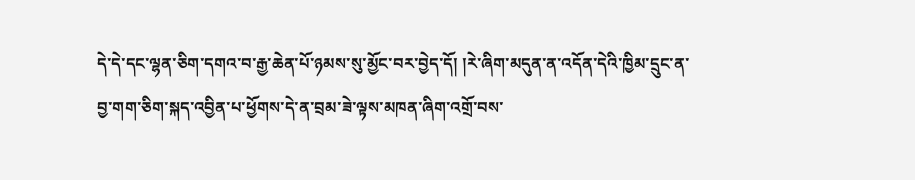དེ་དེ་དང་ལྷན་ཅིག་དགའ་བ་རྒྱ་ཆེན་པོ་ཉམས་སུ་མྱོང་བར་བྱེད་དོ། །རེ་ཞིག་མདུན་ན་འདོན་དེའི་ཁྱིམ་དྲུང་ན་
བྱ་གག་ཅིག་སྐད་འབྱིན་པ་ཕྱོགས་དེ་ན་བྲམ་ཟེ་ལྟས་མཁན་ཞིག་འགྲོ་བས་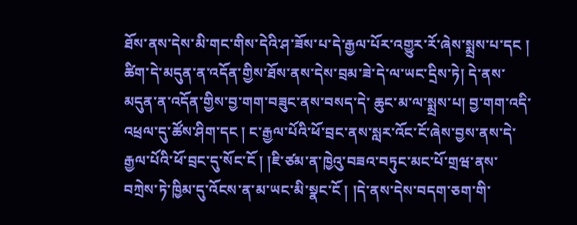ཐོས་ནས་དེས་མི་གང་གིས་དེའི་ཤ་ཟོས་པ་དེ་རྒྱལ་པོར་འགྱུར་རོ་ཞེས་སྨྲས་པ་དང ། ཚིག་དེ་མདུན་ན་འདོན་གྱིས་ཐོས་ནས་དེས་བྲམ་ཟེ་དེ་ལ་ཡང་དྲིས་ཏེ། དེ་ནས་མདུན་ན་འདོན་གྱིས་བྱ་གག་བཟུང་ནས་བསད་དེ་ ཆུང་མ་ལ་སྨྲས་པ། བྱ་གག་འདི་འཕྲལ་དུ་ཚོས་ཤིག་དང ། ང་རྒྱལ་པོའི་ཕོ་བྲང་ནས་སླར་འོང་ངོ་ཞེས་བྱས་ནས་དེ་རྒྱལ་པོའི་ཕོ་བྲང་དུ་སོང་ངོ ། །ཇི་ཙམ་ན་ཁྱེའུ་བཟའ་བཏུང་མང་པོ་གྲཝ་ནས་བཀྲེས་ཏེ་ཁྱིམ་དུ་འོངས་ན་མ་ཡང་མི་སྣང་ངོ ། །དེ་ནས་དེས་བདག་ཅག་གི་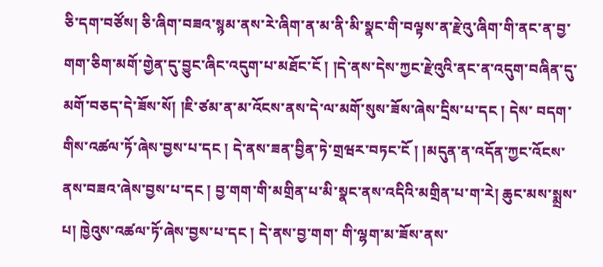ཅི་དག་བཙོས། ཅི་ཞིག་བཟའ་སྙམ་ནས་རེ་ཞིག་ན་མ་ནི་མི་སྣང་གི་བལྟས་ན་རྫེའུ་ཞིག་གི་ནང་ན་བྱ་གག་ཅིག་མགོ་གྱེན་དུ་བྱུང་ཞིང་འདུག་པ་མཐོང་ངོ ། །དེ་ནས་དེས་ཀྱང་རྫེའུའི་ནང་ན་འདུག་བཞིན་དུ་མགོ་བཅད་དེ་ཟོས་སོ། །ཇི་ཙམ་ན་མ་འོངས་ནས་དེ་ལ་མགོ་སུས་ཟོས་ཞེས་དྲིས་པ་དང ། དེས་ བདག་གིས་འཚལ་ཏོ་ཞེས་བྱས་པ་དང ། དེ་ནས་ཟན་བྱིན་ཏེ་གྲཝར་བཏང་ངོ ། །མདུན་ན་འདོན་ཀྱང་འོངས་ནས་བཟའ་ཞེས་བྱས་པ་དང ། བྱ་གག་གི་མགྲིན་པ་མི་སྣང་ནས་འདིའི་མགྲིན་པ་ག་རེ། ཆུང་མས་སྨྲས་པ། ཁྱེའུས་འཚལ་ཏོ་ཞེས་བྱས་པ་དང ། དེ་ནས་བྱ་གག་ གི་ལྷག་མ་ཟོས་ནས་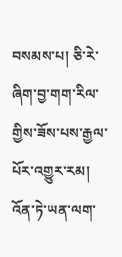བསམས་པ། ཅི་རེ་ཞིག་བྱ་གག་རིལ་གྱིས་ཟོས་པས་རྒྱལ་པོར་འགྱུར་རམ། འོན་ཏེ་ཡན་ལག་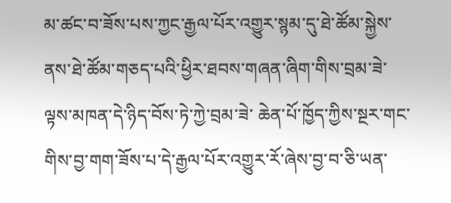མ་ཚང་བ་ཟོས་པས་ཀྱང་རྒྱལ་པོར་འགྱུར་སྙམ་དུ་ཐེ་ཚོམ་སྐྱེས་ནས་ཐེ་ཚོམ་གཅད་པའི་ཕྱིར་ཐབས་གཞན་ཞིག་གིས་བྲམ་ཟེ་ལྟས་མཁན་དེ་ཉིད་བོས་ཏེ་ཀྱེ་བྲམ་ཟེ་ ཆེན་པོ་ཁྱོད་ཀྱིས་སྔར་གང་གིས་བྱ་གག་ཟོས་པ་དེ་རྒྱལ་པོར་འགྱུར་རོ་ཞེས་བྱ་བ་ཅི་ཡན་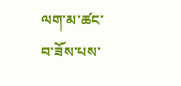ལག་མ་ཚང་བ་ཟོས་པས་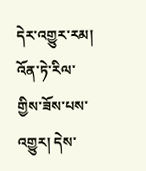དེར་འགྱུར་རམ། འོན་ཏེ་རིལ་གྱིས་ཟོས་པས་འགྱུར། དེས་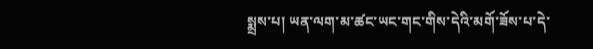སྨྲས་པ། ཡན་ལག་མ་ཚང་ཡང་གང་གིས་དེའི་མགོ་ཟོས་པ་དེ་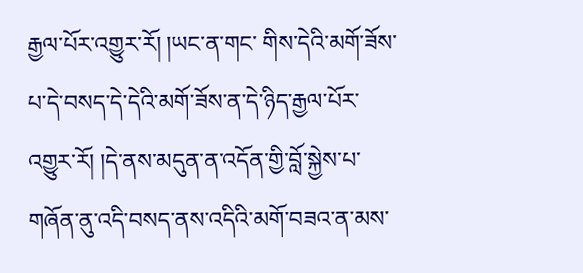རྒྱལ་པོར་འགྱུར་རོ། །ཡང་ན་གང་ གིས་དེའི་མགོ་ཟོས་པ་དེ་བསད་དེ་དེའི་མགོ་ཟོས་ན་དེ་ཉིད་རྒྱལ་པོར་འགྱུར་རོ། །དེ་ནས་མདུན་ན་འདོན་གྱི་བློ་སྐྱེས་པ་གཞོན་ནུ་འདི་བསད་ནས་འདིའི་མགོ་བཟའ་ན་མས་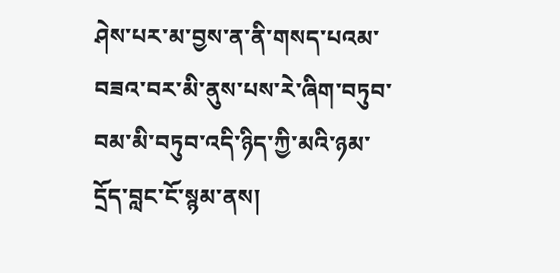ཤེས་པར་མ་བྱས་ན་ནི་གསད་པའམ་བཟའ་བར་མི་ནུས་པས་རེ་ཞིག་བཏུབ་བམ་མི་བཏུབ་འདི་ཉིད་ཀྱི་མའི་ཉམ་
དྲོད་བླང་ངོ་སྙམ་ནས།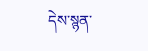དེས་སྙན་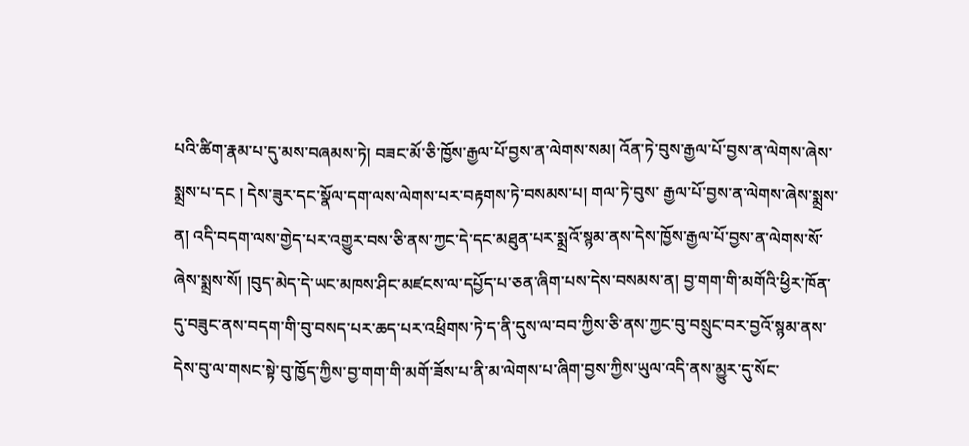པའི་ཚིག་རྣམ་པ་དུ་མས་བཞམས་ཏེ། བཟང་མོ་ཅི་ཁྱོས་རྒྱལ་པོ་བྱས་ན་ལེགས་སམ། འོན་ཏེ་བུས་རྒྱལ་པོ་བྱས་ན་ལེགས་ཞེས་སྨྲས་པ་དང ། དེས་ཟུར་དང་སྣོལ་དག་ལས་ལེགས་པར་བརྟགས་ཏེ་བསམས་པ། གལ་ཏེ་བུས་ རྒྱལ་པོ་བྱས་ན་ལེགས་ཞེས་སྨྲས་ན། འདི་བདག་ལས་གྱེད་པར་འགྱུར་བས་ཅི་ནས་ཀྱང་དེ་དང་མཐུན་པར་སྨྲའོ་སྙམ་ནས་དེས་ཁྱོས་རྒྱལ་པོ་བྱས་ན་ལེགས་སོ་ཞེས་སྨྲས་སོ། །བུད་མེད་དེ་ཡང་མཁས་ཤིང་མཛངས་ལ་དཔྱོད་པ་ཅན་ཞིག་པས་དེས་བསམས་ན། བྱ་གག་གི་མགོའི་ཕྱིར་ཁོན་ དུ་བཟུང་ནས་བདག་གི་བུ་བསད་པར་ཆད་པར་འཕྲིགས་ཏེ་ད་ནི་དུས་ལ་བབ་ཀྱིས་ཅི་ནས་ཀྱང་བུ་བསྲུང་བར་བྱའོ་སྙམ་ནས་དེས་བུ་ལ་གསང་སྟེ་བུ་ཁྱོད་ཀྱིས་བྱ་གག་གི་མགོ་ཟོས་པ་ནི་མ་ལེགས་པ་ཞིག་བྱས་ཀྱིས་ཡུལ་འདི་ནས་མྱུར་དུ་སོང་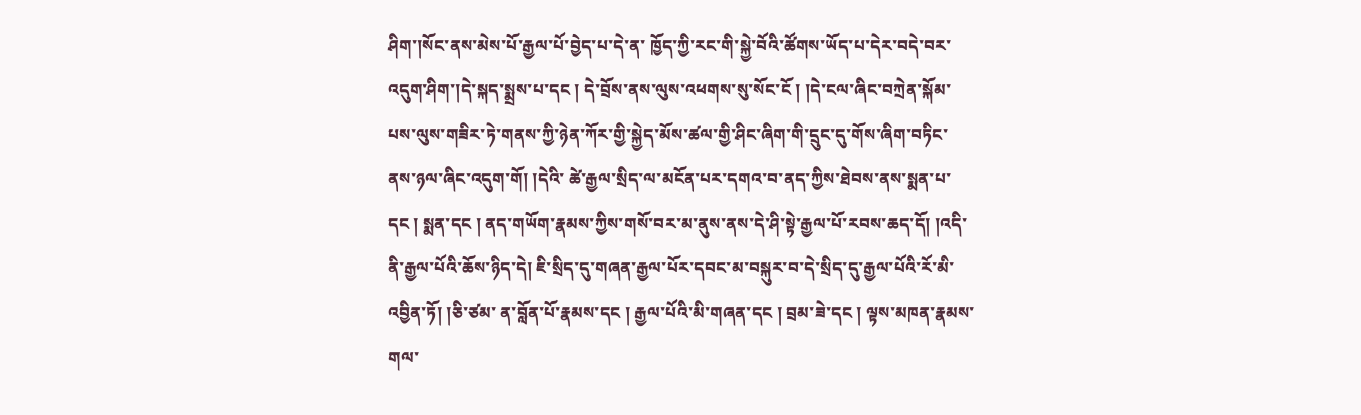ཤིག་།སོང་ནས་མེས་པོ་རྒྱལ་པོ་བྱེད་པ་དེ་ན་ ཁྱོད་ཀྱི་རང་གི་སྐྱེ་བོའི་ཚོགས་ཡོད་པ་དེར་བདེ་བར་འདུག་ཤིག་།དེ་སྐད་སྨྲས་པ་དང ། དེ་བྲོས་ནས་ལུས་འཕགས་སུ་སོང་ངོ ། །དེ་ངལ་ཞིང་བཀྲེན་སྐོམ་པས་ལུས་གཟིར་ཏེ་གནས་ཀྱི་ཉེན་ཀོར་གྱི་སྐྱེད་མོས་ཚལ་གྱི་ཤིང་ཞིག་གི་དྲུང་དུ་གོས་ཞིག་བཏིང་ནས་ཉལ་ཞིང་འདུག་གོ། །དེའི་ ཚེ་རྒྱལ་སྲིད་ལ་མངོན་པར་དགའ་བ་ནད་ཀྱིས་ཐེབས་ནས་སྨན་པ་དང ། སྨན་དང ། ནད་གཡོག་རྣམས་ཀྱིས་གསོ་བར་མ་ནུས་ནས་དེ་ཤི་སྟེ་རྒྱལ་པོ་རབས་ཆད་དོ། །འདི་ནི་རྒྱལ་པོའི་ཆོས་ཉིད་དེ། ཇི་སྲིད་དུ་གཞན་རྒྱལ་པོར་དབང་མ་བསྐུར་བ་དེ་སྲིད་དུ་རྒྱལ་པོའི་རོ་མི་འབྱིན་ཏོ། །ཅི་ཙམ་ ན་བློན་པོ་རྣམས་དང ། རྒྱལ་པོའི་མི་གཞན་དང ། བྲམ་ཟེ་དང ། ལྟས་མཁན་རྣམས་གལ་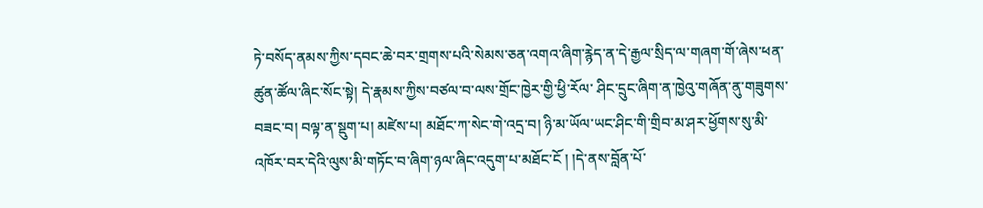ཏེ་བསོད་ནམས་ཀྱིས་དབང་ཆེ་བར་གྲགས་པའི་སེམས་ཅན་འགའ་ཞིག་རྙེད་ན་དེ་རྒྱལ་སྲིད་ལ་གཞག་གོ་ཞེས་ཕན་ཚུན་ཚོལ་ཞིང་སོང་སྟེ། དེ་རྣམས་ཀྱིས་བཙལ་བ་ལས་གྲོང་ཁྱེར་གྱི་ཕྱི་རོལ་ ཤིང་དྲུང་ཞིག་ན་ཁྱེའུ་གཞོན་ནུ་གཟུགས་བཟང་བ། བལྟ་ན་སྡུག་པ། མཛེས་པ། མཐོང་ཀ་སེང་གེ་འདྲ་བ། ཉི་མ་ཡོལ་ཡང་ཤིང་གི་གྲིབ་མ་ཤར་ཕྱོགས་སུ་མི་འཁོར་བར་དེའི་ལུས་མི་གཏོང་བ་ཞིག་ཉལ་ཞིང་འདུག་པ་མཐོང་ངོ ། །དེ་ནས་བློན་པོ་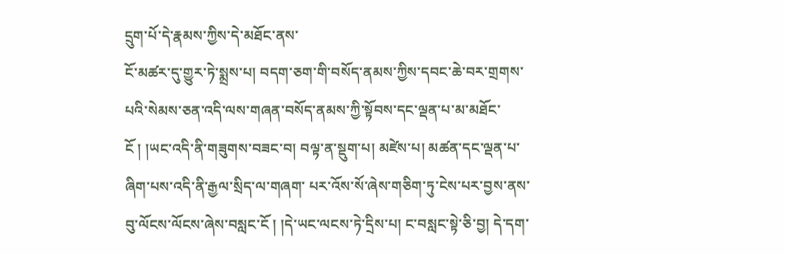དྲུག་པོ་དེ་རྣམས་ཀྱིས་དེ་མཐོང་ནས་
ངོ་མཚར་དུ་གྱུར་ཏེ་སྨྲས་པ། བདག་ཅག་གི་བསོད་ནམས་ཀྱིས་དབང་ཆེ་བར་གྲགས་པའི་སེམས་ཅན་འདི་ལས་གཞན་བསོད་ནམས་ཀྱི་སྟོབས་དང་ལྡན་པ་མ་མཐོང་ངོ ། །ཡང་འདི་ནི་གཟུགས་བཟང་བ། བལྟ་ན་སྡུག་པ། མཛེས་པ། མཚན་དང་ལྡན་པ་ཞིག་པས་འདི་ནི་རྒྱལ་སྲིད་ལ་གཞག་ པར་འོས་སོ་ཞེས་གཅིག་ཏུ་ངེས་པར་བྱས་ནས་བུ་ལོངས་ལོངས་ཞེས་བསླང་ངོ ། །དེ་ཡང་ལངས་ཏེ་དྲིས་པ། ང་བསླང་སྟེ་ཅི་བྱ། དེ་དག་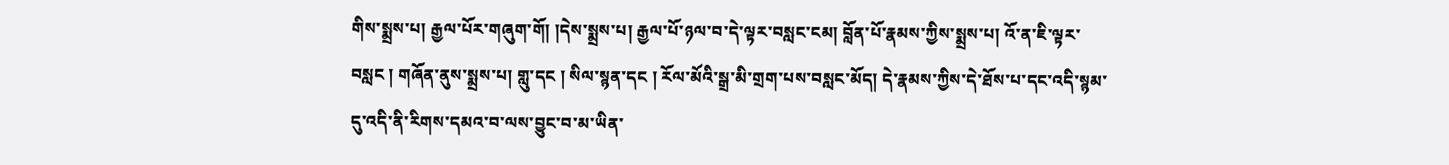གིས་སྨྲས་པ། རྒྱལ་པོར་གཞུག་གོ། །དེས་སྨྲས་པ། རྒྱལ་པོ་ཉལ་བ་དེ་ལྟར་བསླང་ངམ། བློན་པོ་རྣམས་ཀྱིས་སྨྲས་པ། འོ་ན་ཇི་ལྟར་ བསླང ། གཞོན་ནུས་སྨྲས་པ། གླུ་དང ། སིལ་སྙན་དང ། རོལ་མོའི་སྒྲ་མི་གྲག་པས་བསླང་མོད། དེ་རྣམས་ཀྱིས་དེ་ཐོས་པ་དང་འདི་སྙམ་དུ་འདི་ནི་རིགས་དམའ་བ་ལས་བྱུང་བ་མ་ཡིན་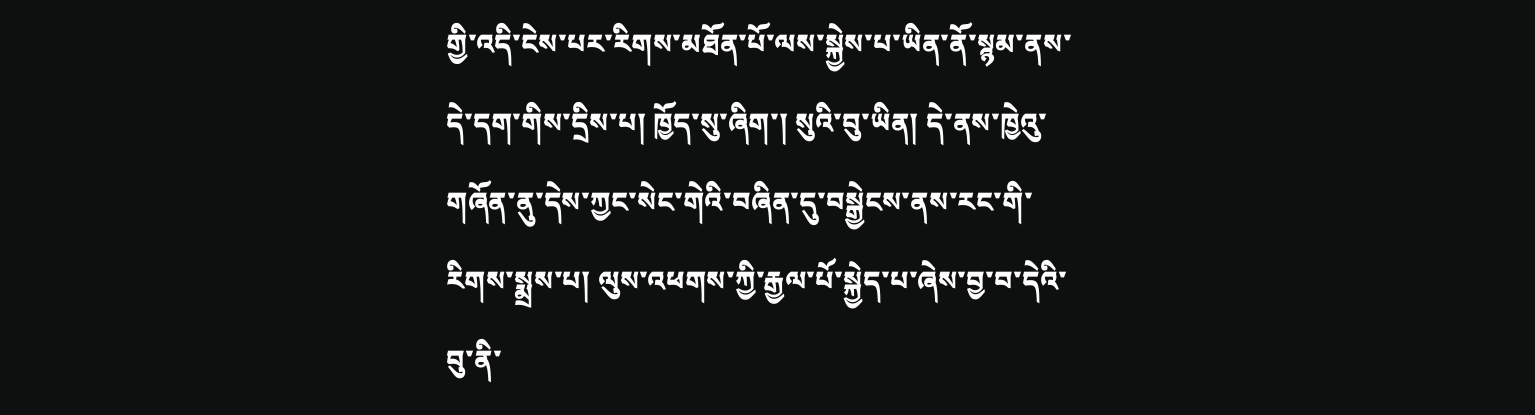གྱི་འདི་ངེས་པར་རིགས་མཐོན་པོ་ལས་སྐྱེས་པ་ཡིན་ནོ་སྙམ་ནས་དེ་དག་གིས་དྲིས་པ། ཁྱོད་སུ་ཞིག་། སུའི་བུ་ཡིན། དེ་ནས་ཁྱེའུ་གཞོན་ནུ་དེས་ཀྱང་སེང་གེའི་བཞིན་དུ་བསྒྱེངས་ནས་རང་གི་རིགས་སྨྲས་པ། ལུས་འཕགས་ཀྱི་རྒྱལ་པོ་སྐྱེད་པ་ཞེས་བྱ་བ་དེའི་བུ་ནི་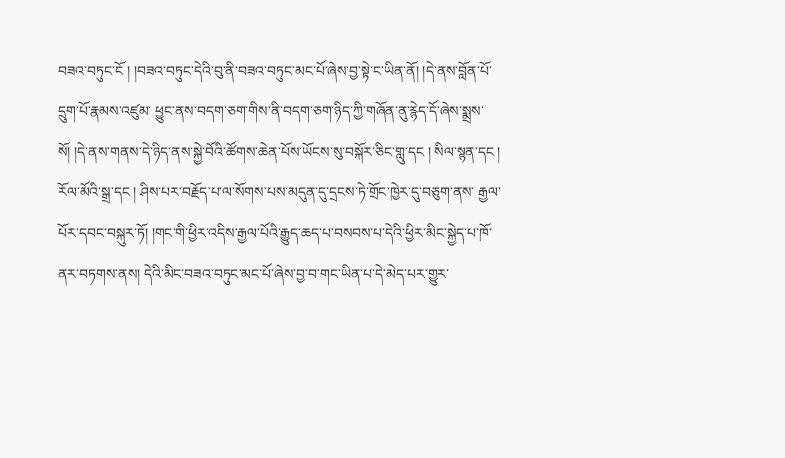བཟའ་བཏུང་ངོ ། །བཟའ་བཏུང་དེའི་བུ་ནི་བཟའ་བཏུང་མང་པོ་ཞེས་བྱ་སྟེ་ང་ཡིན་ནོ། །དེ་ནས་བློན་པོ་དྲུག་པོ་རྣམས་འཛུམ་ ཕྱུང་ནས་བདག་ཅག་གིས་ནི་བདག་ཅག་ཉིད་ཀྱི་གཞོན་ནུ་རྙེད་དོ་ཞེས་སྨྲས་སོ། །དེ་ནས་གནས་དེ་ཉིད་ནས་སྐྱེ་བོའི་ཚོགས་ཆེན་པོས་ཡོངས་སུ་བསྐོར་ཅིང་གླུ་དང ། སིལ་སྙན་དང ། རོལ་མོའི་སྒྲ་དང ། ཤིས་པར་བརྗོད་པ་ལ་སོགས་པས་མདུན་དུ་དྲངས་ཏེ་གྲོང་ཁྱེར་དུ་བཅུག་ནས་ རྒྱལ་པོར་དབང་བསྐུར་ཏོ། །གང་གི་ཕྱིར་འདིས་རྒྱལ་པོའི་རྒྱུད་ཆད་པ་བསབས་པ་དེའི་ཕྱིར་མིང་སྐྱེད་པ་ཁོ་ནར་བཏགས་ནས། དེའི་མིང་བཟའ་བཏུང་མང་པོ་ཞེས་བྱ་བ་གང་ཡིན་པ་དེ་མེད་པར་གྱུར་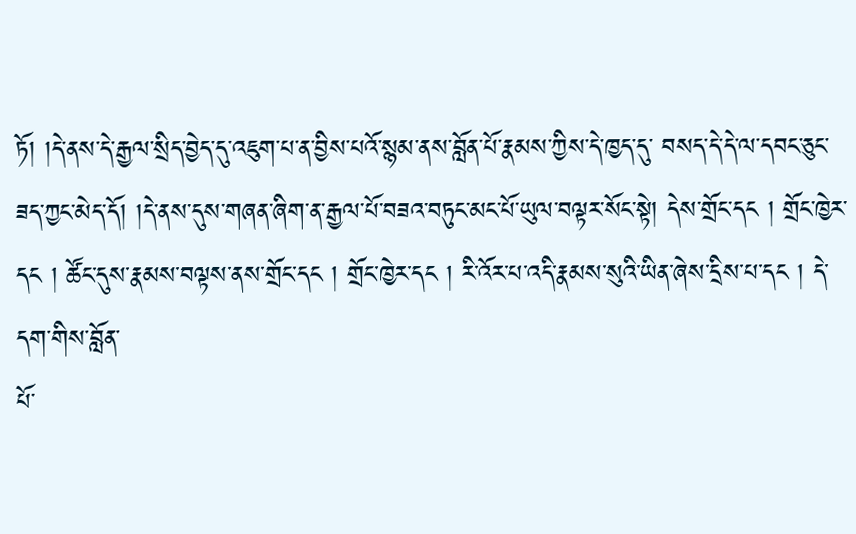ཏོ། །དེ་ནས་དེ་རྒྱལ་སྲིད་བྱེད་དུ་འཇུག་པ་ན་བྱིས་པའོ་སྙམ་ནས་བློན་པོ་རྣམས་ཀྱིས་དེ་ཁྱད་དུ་ བསད་དེ་དེ་ལ་དབང་ཅུང་ཟད་ཀྱང་མེད་དོ། །དེ་ནས་དུས་གཞན་ཞིག་ན་རྒྱལ་པོ་བཟའ་བཏུང་མང་པོ་ཡུལ་བལྟར་སོང་སྟེ། དེས་གྲོང་དང ། གྲོང་ཁྱེར་དང ། ཚོང་དུས་རྣམས་བལྟས་ནས་གྲོང་དང ། གྲོང་ཁྱེར་དང ། རི་འོར་པ་འདི་རྣམས་སུའི་ཡིན་ཞེས་དྲིས་པ་དང ། དེ་དག་གིས་བློན་
པོ་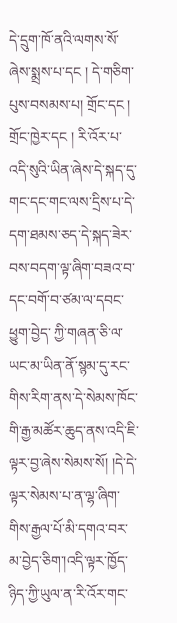དེ་དྲུག་ཁོ་ནའི་ལགས་སོ་ཞེས་སྨྲས་པ་དང ། དེ་གཅིག་པུས་བསམས་པ། གྲོང་དང ། གྲོང་ཁྱེར་དང ། རི་འོར་པ་འདི་སུའི་ཡིན་ཞེས་དེ་སྐད་དུ་གང་དང་གང་ལས་དྲིས་པ་དེ་དག་ཐམས་ཅད་དེ་སྐད་ཟེར་བས་བདག་ལྟ་ཞིག་བཟའ་བ་དང་བགོ་བ་ཙམ་ལ་དབང་ཕྱུག་བྱེད་ ཀྱི་གཞན་ཅི་ལ་ཡང་མ་ཡིན་ནོ་སྙམ་དུ་རང་གིས་རིག་ནས་དེ་སེམས་ཁོང་གི་རྒྱ་མཚོར་ཆུད་ནས་འདི་ཇི་ལྟར་བྱ་ཞེས་སེམས་སོ། །དེ་དེ་ལྟར་སེམས་པ་ན་ལྷ་ཞིག་གིས་རྒྱལ་པོ་མི་དགའ་བར་མ་བྱེད་ཅིག་།འདི་ལྟར་ཁྱོད་ཉིད་ཀྱི་ཡུལ་ན་རི་འོར་གང་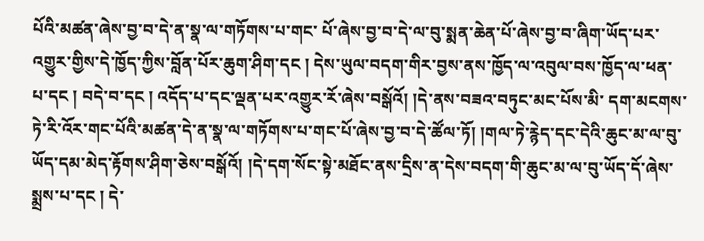པོའི་མཚན་ཞེས་བྱ་བ་དེ་ན་སྣ་ལ་གཏོགས་པ་གང་ པོ་ཞེས་བྱ་བ་དེ་ལ་བུ་སྨན་ཆེན་པོ་ཞེས་བྱ་བ་ཞིག་ཡོད་པར་འགྱུར་གྱིས་དེ་ཁྱོད་ཀྱིས་བློན་པོར་ཆུག་ཤིག་དང ། དེས་ཡུལ་བདག་གིར་བྱས་ནས་ཁྱོད་ལ་འབུལ་བས་ཁྱོད་ལ་ཕན་པ་དང ། བདེ་བ་དང ། འདོད་པ་དང་ལྡན་པར་འགྱུར་རོ་ཞེས་བསྒོའོ། །དེ་ནས་བཟའ་བཏུང་མང་པོས་མི་ དག་མངགས་ཏེ་རི་འོར་གང་པོའི་མཚན་དེ་ན་སྣ་ལ་གཏོགས་པ་གང་པོ་ཞེས་བྱ་བ་དེ་ཚོལ་ཏོ། །གལ་ཏེ་རྙེད་དང་དེའི་ཆུང་མ་ལ་བུ་ཡོད་དམ་མེད་རྟོགས་ཤིག་ཅེས་བསྒོའོ། །དེ་དག་སོང་སྟེ་མཐོང་ནས་དྲིས་ན་དེས་བདག་གི་ཆུང་མ་ལ་བུ་ཡོད་དོ་ཞེས་སྨྲས་པ་དང ། དེ་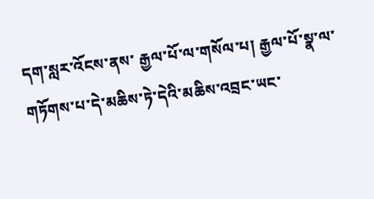དག་སླར་འོངས་ནས་ རྒྱལ་པོ་ལ་གསོལ་པ། རྒྱལ་པོ་སྣ་ལ་གཏོགས་པ་དེ་མཆིས་ཏེ་དེའི་མཆིས་འབྲང་ཡང་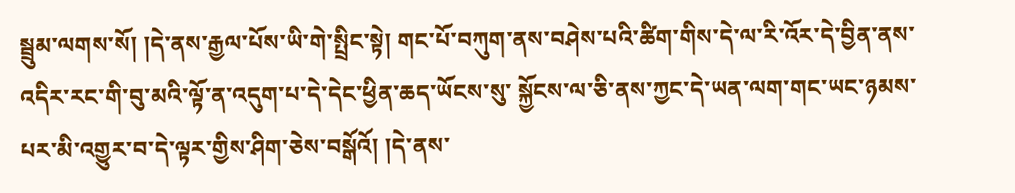སྦྲུམ་ལགས་སོ། །དེ་ནས་རྒྱལ་པོས་ཡི་གེ་སྤྲིང་སྟེ། གང་པོ་བཀུག་ནས་བཤེས་པའི་ཚིག་གིས་དེ་ལ་རི་འོར་དེ་བྱིན་ནས་འདིར་རང་གི་བུ་མའི་ལྟོ་ན་འདུག་པ་དེ་དེང་ཕྱིན་ཆད་ཡོངས་སུ་ སྐྱོངས་ལ་ཅི་ནས་ཀྱང་དེ་ཡན་ལག་གང་ཡང་ཉམས་པར་མི་འགྱུར་བ་དེ་ལྟར་གྱིས་ཤིག་ཅེས་བསྒོའོ། །དེ་ནས་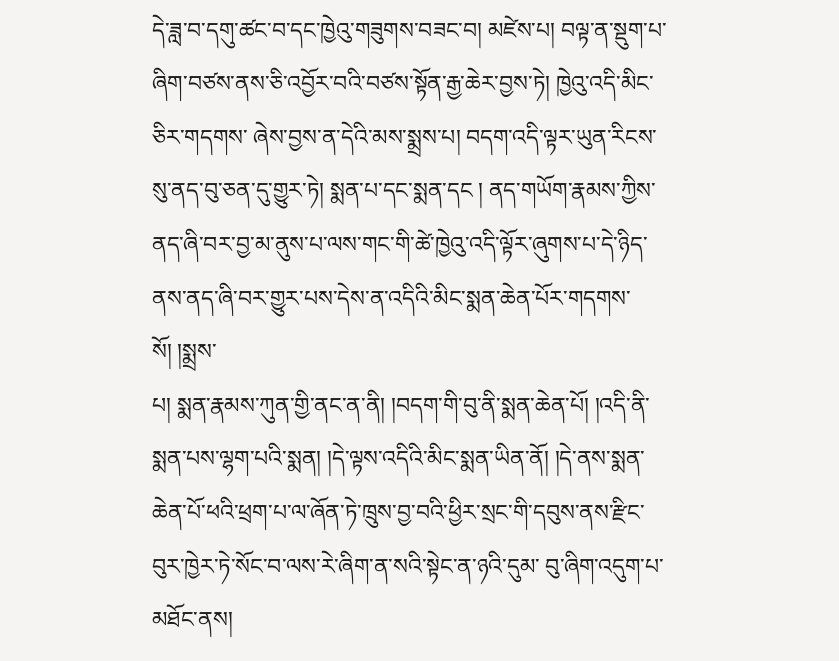དེ་ཟླ་བ་དགུ་ཚང་བ་དང་ཁྱེའུ་གཟུགས་བཟང་བ། མཛེས་པ། བལྟ་ན་སྡུག་པ་ཞིག་བཙས་ནས་ཅི་འབྱོར་བའི་བཙས་སྟོན་རྒྱ་ཆེར་བྱས་ཏེ། ཁྱེའུ་འདི་མིང་ཅིར་གདགས་ ཞེས་བྱས་ན་དེའི་མས་སྨྲས་པ། བདག་འདི་ལྟར་ཡུན་རིངས་སུ་ནད་བུ་ཅན་དུ་གྱུར་ཏེ། སྨན་པ་དང་སྨན་དང ། ནད་གཡོག་རྣམས་ཀྱིས་ནད་ཞི་བར་བྱ་མ་ནུས་པ་ལས་གང་གི་ཚེ་ཁྱེའུ་འདི་ལྟོར་ཞུགས་པ་དེ་ཉིད་ནས་ནད་ཞི་བར་གྱུར་པས་དེས་ན་འདིའི་མིང་སྨན་ཆེན་པོར་གདགས་སོ། །སྨྲས་
པ། སྨན་རྣམས་ཀུན་གྱི་ནང་ན་ནི། །བདག་གི་བུ་ནི་སྨན་ཆེན་པོ། །འདི་ནི་སྨན་པས་ལྷག་པའི་སྨན། །དེ་ལྟས་འདིའི་མིང་སྨན་ཡིན་ནོ། །དེ་ནས་སྨན་ཆེན་པོ་ཕའི་ཕྲག་པ་ལ་ཞོན་ཏེ་ཁྲུས་བྱ་བའི་ཕྱིར་སྲང་གི་དབུས་ནས་རྫིང་བུར་ཁྱེར་ཏེ་སོང་བ་ལས་རེ་ཞིག་ན་སའི་སྟེང་ན་ཉའི་དུམ་ བུ་ཞིག་འདུག་པ་མཐོང་ནས།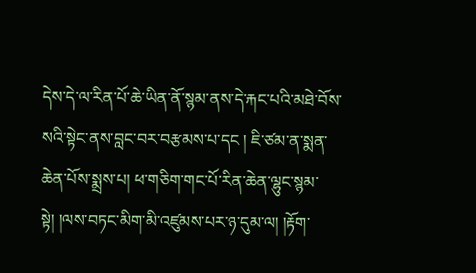དེས་དེ་ལ་རིན་པོ་ཆེ་ཡིན་ནོ་སྙམ་ནས་དེ་རྐང་པའི་མཐེ་བོས་སའི་སྟེང་ནས་བླང་བར་བརྩམས་པ་དང ། ཇི་ཙམ་ན་སྨན་ཆེན་པོས་སྨྲས་པ། ཕ་གཅིག་གང་པོ་རིན་ཆེན་ལྷུང་སྙམ་སྟེ། །ལས་བཏང་མིག་མི་འཛུམས་པར་ཉ་དུམ་ལ། །རྟོག་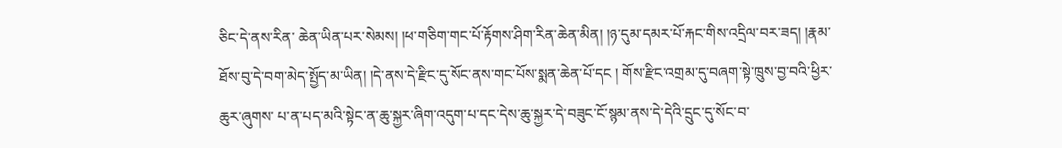ཅིང་དེ་ནས་རིན་ ཆེན་ཡིན་པར་སེམས། །ཕ་གཅིག་གང་པོ་རྟོགས་ཤིག་རིན་ཆེན་མིན། །ཉ་དུམ་དམར་པོ་རྐང་གིས་འདྲིལ་བར་ཟད། །རྣམ་ཐོས་བུ་དེ་བག་མེད་སྤྱོད་མ་ཡིན། །དེ་ནས་དེ་རྫིང་དུ་སོང་ནས་གང་པོས་སྨན་ཆེན་པོ་དང ། གོས་རྫིང་འགྲམ་དུ་བཞག་སྟེ་ཁྲུས་བྱ་བའི་ཕྱིར་ཆུར་ཞུགས་ པ་ན་པད་མའི་སྟེང་ན་ཆུ་སྐྱར་ཞིག་འདུག་པ་དང་དེས་ཆུ་སྐྱར་དེ་བཟུང་ངོ་སྙམ་ནས་དེ་དེའི་དྲུང་དུ་སོང་བ་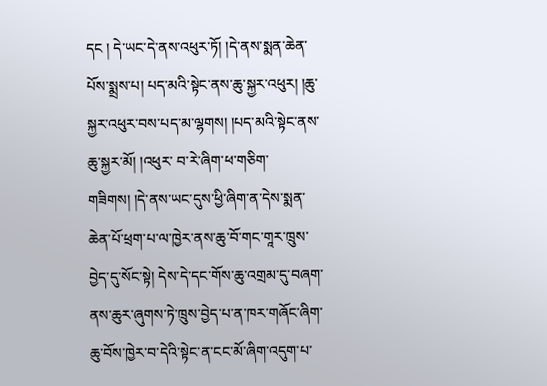དང ། དེ་ཡང་དེ་ནས་འཕུར་ཏོ། །དེ་ནས་སྨན་ཆེན་པོས་སྨྲས་པ། པད་མའི་སྟེང་ནས་ཆུ་སྐྱར་འཕུར། །ཆུ་སྐྱར་འཕུར་བས་པད་མ་ལྷགས། །པད་མའི་སྟེང་ནས་ཆུ་སྐྱར་མོ། །འཕུར་ བ་རེ་ཞིག་ཕ་གཅིག་གཟིགས། །དེ་ནས་ཡང་དུས་ཕྱི་ཞིག་ན་དེས་སྨན་ཆེན་པོ་ཕྲག་པ་ལ་ཁྱེར་ནས་ཆུ་བོ་གང་གཱར་ཁྲུས་བྱེད་དུ་སོང་སྟེ། དེས་དེ་དང་གོས་ཆུ་འགྲམ་དུ་བཞག་ནས་ཆུར་ཞུགས་ཏེ་ཁྲུས་བྱེད་པ་ན་ཁར་གཞོང་ཞིག་ཆུ་བོས་ཁྱེར་བ་དེའི་སྟེང་ན་ངང་མོ་ཞིག་འདུག་པ་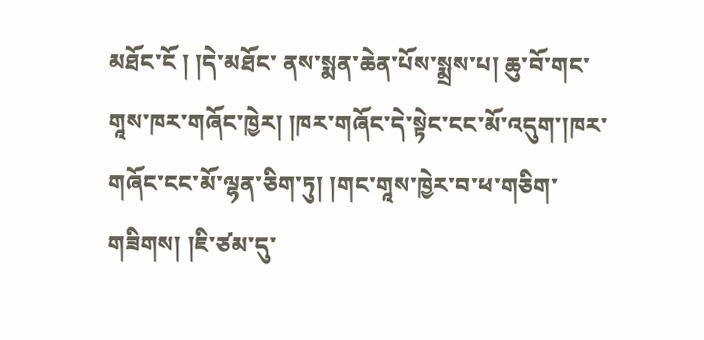མཐོང་ངོ ། །དེ་མཐོང་ ནས་སྨན་ཆེན་པོས་སྨྲས་པ། ཆུ་བོ་གང་གཱས་ཁར་གཞོང་ཁྱེར། །ཁར་གཞོང་དེ་སྟེང་ངང་མོ་འདུག་།ཁར་གཞོང་ངང་མོ་ལྷན་ཅིག་ཏུ། །གང་གཱས་ཁྱེར་བ་ཕ་གཅིག་གཟིགས། །ཇི་ཙམ་དུ་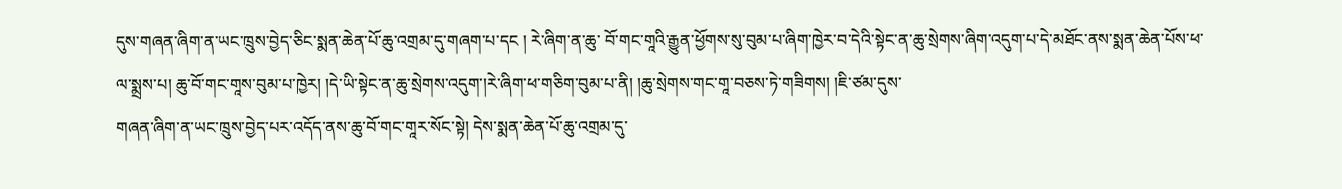དུས་གཞན་ཞིག་ན་ཡང་ཁྲུས་བྱེད་ཅིང་སྨན་ཆེན་པོ་ཆུ་འགྲམ་དུ་གཞག་པ་དང ། རེ་ཞིག་ན་ཆུ་ བོ་གང་གཱའི་རྒྱུན་ཕྱོགས་སུ་བུམ་པ་ཞིག་ཁྱེར་བ་དེའི་སྟེང་ན་ཆུ་སྲེགས་ཞིག་འདུག་པ་དེ་མཐོང་ནས་སྨན་ཆེན་པོས་ཕ་ལ་སྨྲས་པ། ཆུ་བོ་གང་གཱས་བུམ་པ་ཁྱེར། །དེ་ཡི་སྟེང་ན་ཆུ་སྲེགས་འདུག་།རེ་ཞིག་ཕ་གཅིག་བུམ་པ་ནི། །ཆུ་སྲེགས་གང་གཱ་བཅས་ཏེ་གཟིགས། །ཇི་ཙམ་དུས་
གཞན་ཞིག་ན་ཡང་ཁྲུས་བྱེད་པར་འདོད་ནས་ཆུ་བོ་གང་གཱར་སོང་སྟེ། དེས་སྨན་ཆེན་པོ་ཆུ་འགྲམ་དུ་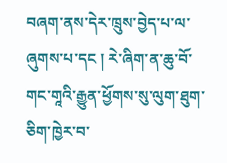བཞག་ནས་དེར་ཁྲུས་བྱེད་པ་ལ་ཞུགས་པ་དང ། རེ་ཞིག་ན་ཆུ་བོ་གང་གཱའི་རྒྱུན་ཕྱོགས་སུ་ལུག་ཐུག་ཅིག་ཁྱེར་བ་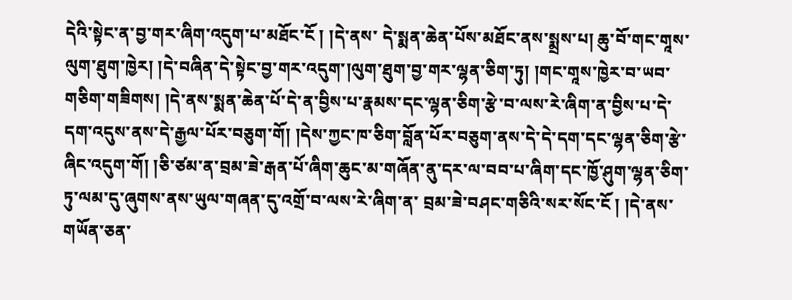དེའི་སྟེང་ན་བྱ་གར་ཞིག་འདུག་པ་མཐོང་ངོ ། །དེ་ནས་ དེ་སྨན་ཆེན་པོས་མཐོང་ནས་སྨྲས་པ། ཆུ་བོ་གང་གཱས་ལུག་ཐུག་ཁྱེར། །དེ་བཞིན་དེ་སྟེང་བྱ་གར་འདུག་།ལུག་ཐུག་བྱ་གར་ལྷན་ཅིག་ཏུ། །གང་གཱས་ཁྱེར་བ་ཡབ་གཅིག་གཟིགས། །དེ་ནས་སྨན་ཆེན་པོ་དེ་ན་བྱིས་པ་རྣམས་དང་ལྷན་ཅིག་རྩེ་བ་ལས་རེ་ཞིག་ན་བྱིས་པ་དེ་ དག་འདུས་ནས་དེ་རྒྱལ་པོར་བཅུག་གོ། །དེས་ཀྱང་ཁ་ཅིག་བློན་པོར་བཅུག་ནས་དེ་དེ་དག་དང་ལྷན་ཅིག་རྩེ་ཞིང་འདུག་གོ། །ཅི་ཙམ་ན་བྲམ་ཟེ་རྒན་པོ་ཞིག་ཆུང་མ་གཞོན་ནུ་དར་ལ་བབ་པ་ཞིག་དང་ཁྱོ་ཤུག་ལྷན་ཅིག་ཏུ་ལམ་དུ་ཞུགས་ནས་ཡུལ་གཞན་དུ་འགྲོ་བ་ལས་རེ་ཞིག་ན་ བྲམ་ཟེ་བཤང་གཅིའི་སར་སོང་ངོ ། །དེ་ནས་གཡོན་ཅན་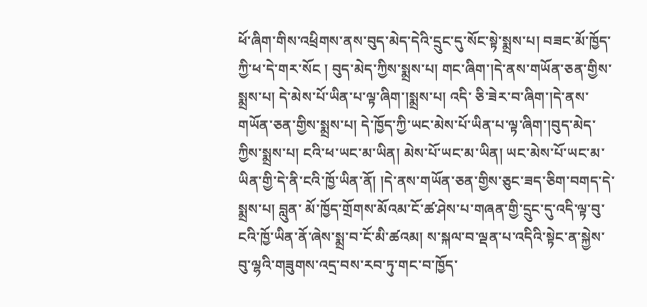ཕོ་ཞིག་གིས་འཕྲིགས་ནས་བུད་མེད་དེའི་དྲུང་དུ་སོང་སྟེ་སྨྲས་པ། བཟང་མོ་ཁྱོད་ཀྱི་ཕ་དེ་གར་སོང ། བུད་མེད་ཀྱིས་སྨྲས་པ། གང་ཞིག་།དེ་ནས་གཡོན་ཅན་གྱིས་སྨྲས་པ། དེ་མེས་པོ་ཡིན་པ་ལྟ་ཞིག་།སྨྲས་པ། འདི་ ཅི་ཟེར་བ་ཞིག་།དེ་ནས་གཡོན་ཅན་གྱིས་སྨྲས་པ། དེ་ཁྱོད་ཀྱི་ཡང་མེས་པོ་ཡིན་པ་ལྟ་ཞིག་།བུད་མེད་ཀྱིས་སྨྲས་པ། ངའི་ཕ་ཡང་མ་ཡིན། མེས་པོ་ཡང་མ་ཡིན། ཡང་མེས་པོ་ཡང་མ་ཡིན་གྱི་དེ་ནི་ངའི་ཁྱོ་ཡིན་ནོ། །དེ་ནས་གཡོན་ཅན་གྱིས་ཅུང་ཟད་ཅིག་བགད་དེ་སྨྲས་པ། བླུན་ མོ་ཁྱོད་གྲོགས་མོའམ་ངོ་ཚ་ཤེས་པ་གཞན་གྱི་དྲུང་དུ་འདི་ལྟ་བུ་ངའི་ཁྱོ་ཡིན་ནོ་ཞེས་སྨྲ་བ་ངོ་མི་ཚའམ། ས་སྐལ་བ་ལྡན་པ་འདིའི་སྟེང་ན་སྐྱེས་བུ་ལྷའི་གཟུགས་འདྲ་བས་རབ་ཏུ་གང་བ་ཁྱོད་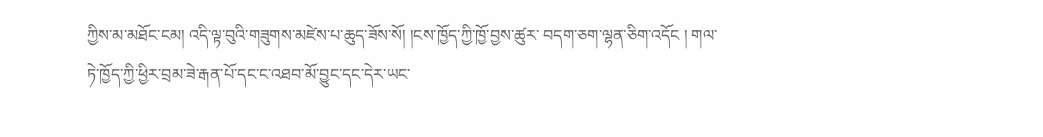ཀྱིས་མ་མཐོང་ངམ། འདི་ལྟ་བུའི་གཟུགས་མཛེས་པ་ཆུད་ཟོས་སོ། །ངས་ཁྱོད་ཀྱི་ཁྱོ་བྱས་ཚུར་ བདག་ཅག་ལྷན་ཅིག་འདོང ། གལ་ཏེ་ཁྱོད་ཀྱི་ཕྱིར་བྲམ་ཟེ་རྒན་པོ་དང་ང་འཐབ་མོ་བྱུང་དང་དེར་ཡང་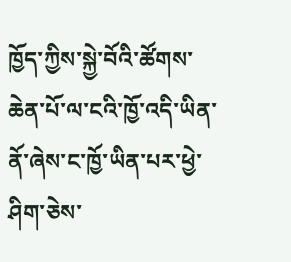ཁྱོད་ཀྱིས་སྐྱེ་བོའི་ཚོགས་ཆེན་པོ་ལ་ངའི་ཁྱོ་འདི་ཡིན་ནོ་ཞེས་ང་ཁྱོ་ཡིན་པར་ཕྱེ་ཤིག་ཅེས་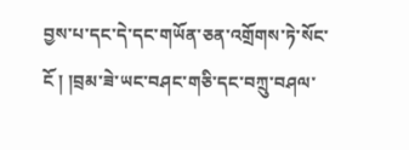བྱས་པ་དང་དེ་དང་གཡོན་ཅན་འགྲོགས་ཏེ་སོང་ངོ ། །བྲམ་ཟེ་ཡང་བཤང་གཅི་དང་བཀྲུ་བཤལ་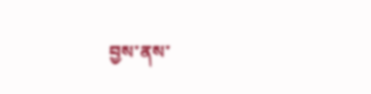བྱས་ནས་